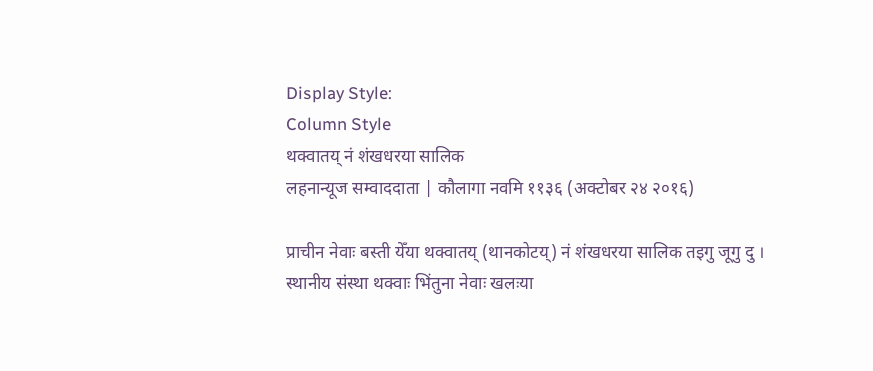Display Style:
Column Style
थक्वातय् नं शंखधरया सालिक
लहनान्यूज सम्वाददाता | कौलागा नवमि ११३६ (अक्टोबर २४ २०१६)

प्राचीन नेवाः बस्ती येँया थक्वातय् (थानकोटय्) नं शंखधरया सालिक तइगु जूगु दु ।
स्थानीय संस्था थक्वाः भिंतुना नेवाः खलःया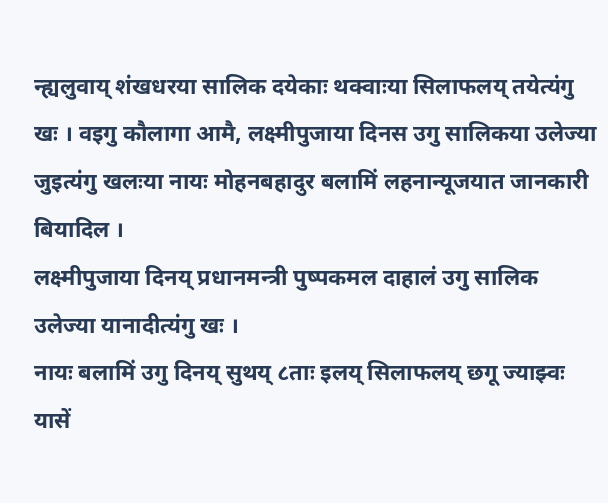न्ह्यलुवाय् शंखधरया सालिक दयेकाः थक्वाःया सिलाफलय् तयेत्यंगु खः । वइगु कौलागा आमै, लक्ष्मीपुजाया दिनस उगु सालिकया उलेज्या जुइत्यंगु खलःया नायः मोहनबहादुर बलामिं लहनान्यूजयात जानकारी बियादिल ।
लक्ष्मीपुजाया दिनय् प्रधानमन्त्री पुष्पकमल दाहालं उगु सालिक उलेज्या यानादीत्यंगु खः ।
नायः बलामिं उगु दिनय् सुथय् ८ताः इलय् सिलाफलय् छगू ज्याझ्वः यासें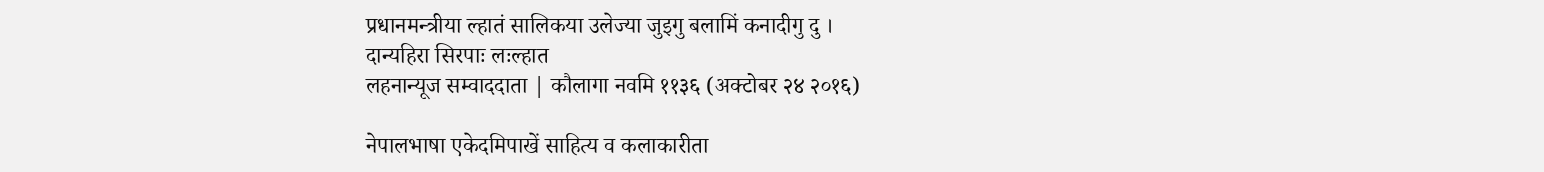प्रधानमन्त्रीया ल्हातं सालिकया उलेज्या जुइगु बलामिं कनादीगु दु ।
दान्यहिरा सिरपाः लःल्हात
लहनान्यूज सम्वाददाता | कौलागा नवमि ११३६ (अक्टोबर २४ २०१६)

नेपालभाषा एकेदमिपाखें साहित्य व कलाकारीता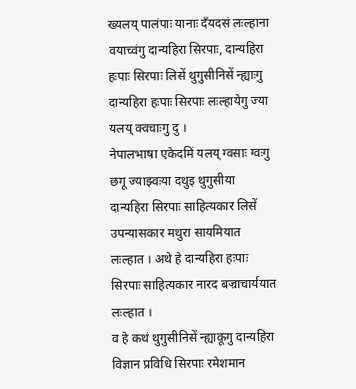ख्यलय् पालंपाः यानाः दँयदसं लःल्हाना वयाच्वंगु दान्यहिरा सिरपाः, दान्यहिरा हःपाः सिरपाः लिसें थुगुसीनिसें न्ह्याःगु दान्यहिरा हःपाः सिरपाः लःल्हायेगु ज्या यलय् क्वचाःगु दु ।
नेपालभाषा एकेदमिं यलय् ग्वसाः ग्वःगु छगू ज्याझ्वःया दथुइ थुगुसीया दान्यहिरा सिरपाः साहित्यकार लिसें उपन्यासकार मथुरा सायमियात लःल्हात । अथे हे दान्यहिरा हःपाः सिरपाः साहित्यकार नारद बज्राचार्ययात लःल्हात ।
व हे कथं थुगुसीनिसें न्ह्याकूगु दान्यहिरा विज्ञान प्रविधि सिरपाः रमेशमान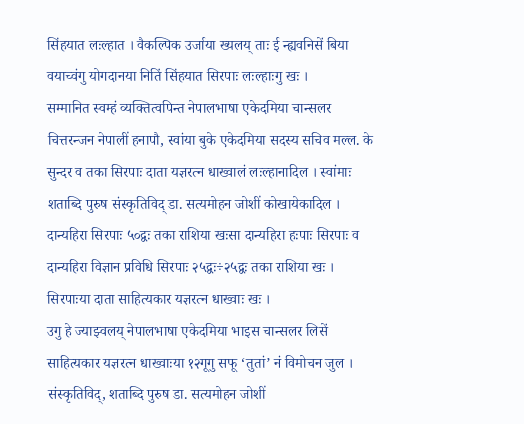सिंहयात लःल्हात । वैकल्पिक उर्जाया ख्यलय् ताः ई न्ह्यवनिसें बिया वयाच्वंगु योगदानया नितिं सिंहयात सिरपाः लःल्हाःगु खः ।
सम्मानित स्वम्हं व्यक्तित्वपिन्त नेपालभाषा एकेदमिया चान्सलर चित्तरन्जन नेपालीं हनापौ, स्वांया बुके एकेदमिया सदस्य सचिव मल्ल. के सुन्दर व तका सिरपाः दाता यज्ञरत्न धाख्वालं लःल्हानादिल । स्वांमाः शताब्दि पुरुष संस्कृतिविद् डा. सत्यमोहन जोशीं कोखायेकादिल ।
दान्यहिरा सिरपाः ५०द्वः तका राशिया खःसा दान्यहिरा हःपाः सिरपाः व दान्यहिरा विज्ञान प्रविधि सिरपाः २५द्वः÷२५द्वः तका राशिया खः । सिरपाःया दाता साहित्यकार यज्ञरत्न धाख्वाः खः ।
उगु हे ज्याझ्वलय् नेपालभाषा एकेदमिया भाइस चान्सलर लिसें साहित्यकार यज्ञरत्न धाख्वाःया १२गूगु सफू ‘तुतां’ नं विमोचन जुल । संस्कृतिविद्, शताब्दि पुरुष डा. सत्यमोहन जोशीं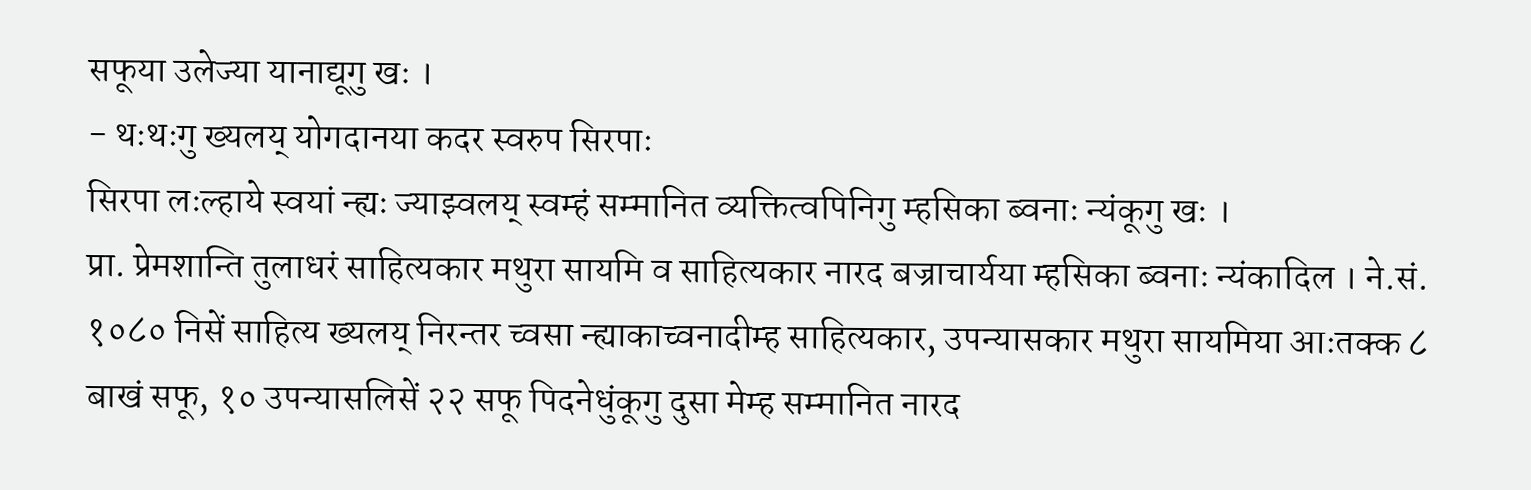सफूया उलेज्या यानाद्यूगु खः ।
- थःथःगु ख्यलय् योगदानया कदर स्वरुप सिरपाः
सिरपा लःल्हाये स्वयां न्ह्यः ज्याझ्वलय् स्वम्हं सम्मानित व्यक्तित्वपिनिगु म्हसिका ब्वनाः न्यंकूगु खः ।
प्रा. प्रेमशान्ति तुलाधरं साहित्यकार मथुरा सायमि व साहित्यकार नारद बज्राचार्यया म्हसिका ब्वनाः न्यंकादिल । ने.सं. १०८० निसें साहित्य ख्यलय् निरन्तर च्वसा न्ह्याकाच्वनादीम्ह साहित्यकार, उपन्यासकार मथुरा सायमिया आःतक्क ८ बाखं सफू, १० उपन्यासलिसें २२ सफू पिदनेधुंकूगु दुसा मेम्ह सम्मानित नारद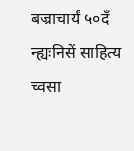बज्राचार्यं ५०दँ न्ह्यःनिसें साहित्य च्वसा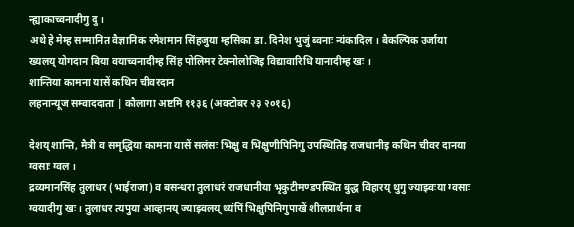न्ह्याकाच्वनादीगु दु ।
अथे हे मेम्ह सम्मानित वैज्ञानिक रमेशमान सिंहजुया म्हसिका डा. दिनेश भुजुं ब्वनाः न्यंकादिल । बैकल्पिक उर्जाया ख्यलय् योगदान बिया वयाच्वनादीम्ह सिंह पोलिमर टेक्नोलोजिइ विद्यावारिधि यानादीम्ह खः ।
शान्तिया कामना यासें कथिन चीवरदान
लहनान्यूज सम्वाददाता | कौलागा अष्टमि ११३६ (अक्टोबर २३ २०१६)

देशय् शान्ति, मैत्री व समृद्धिया कामना यासें सलंसः भिक्षु व भिक्षुणीपिनिगु उपस्थितिइ राजधानीइ कथिन चीवर दानया ग्वसाः ग्वल ।
द्रव्यमानसिंह तुलाधर (भाईराजा) व बसन्धरा तुलाधरं राजधानीया भृकुटीमण्डपस्थित बुद्ध विहारय् थुगु ज्याझ्वःया ग्वसाः ग्वयादीगु खः । तुलाधर त्यपुया आव्हानय् ज्याझ्वलय् थ्यंपिं भिक्षुपिनिगुपाखें शीलप्रार्थना व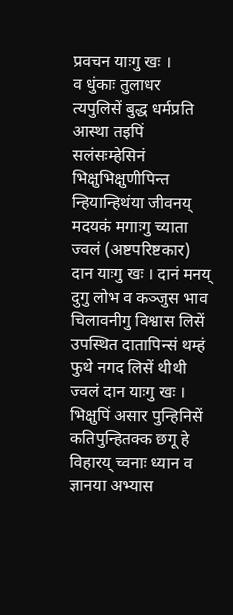प्रवचन याःगु खः ।
व धुंकाः तुलाधर त्यपुलिसें बुद्ध धर्मप्रति आस्था तइपिं सलंसःम्हेसिनं भिक्षुभिक्षुणीपिन्त न्हियान्हिथंया जीवनय् मदयकं मगाःगु च्याता ज्वलं (अष्टपरिष्टकार) दान याःगु खः । दानं मनय् दुगु लोभ व कञ्जुस भाव चिलावनीगु विश्वास लिसें उपस्थित दातापिन्सं थम्हं फुथे नगद लिसें थीथी ज्वलं दान याःगु खः ।
भिक्षुपिं असार पुन्हिनिसें कतिपुन्हितक्क छगू हे विहारय् च्वनाः ध्यान व ज्ञानया अभ्यास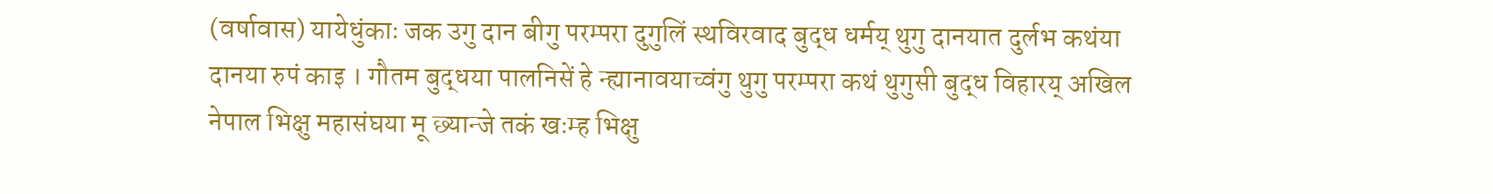(वर्षावास) यायेधुंकाः जक उगु दान बीगु परम्परा दुगुलिं स्थविरवाद बुद्ध धर्मय् थुगु दानयात दुर्लभ कथंया दानया रुपं काइ । गौतम बुद्धया पालनिसें हे न्ह्यानावयाच्वंगु थुगु परम्परा कथं थुगुसी बुद्ध विहारय् अखिल नेपाल भिक्षु महासंघया मू छ्यान्जे तकं खःम्ह भिक्षु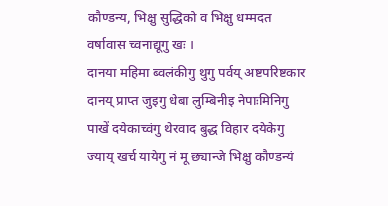कौण्डन्य, भिक्षु सुद्धिको व भिक्षु धम्मदत वर्षावास च्वनाद्यूगु खः ।
दानया महिमा ब्वलंकीगु थुगु पर्वय् अष्टपरिष्टकार दानय् प्राप्त जुइगु धेबा लुम्बिनीइ नेपाःमिनिगु पाखें दयेकाच्वंगु थेरवाद बुद्ध विहार दयेकेगु ज्याय् खर्च यायेगु नं मू छ्यान्जे भिक्षु कौण्डन्यं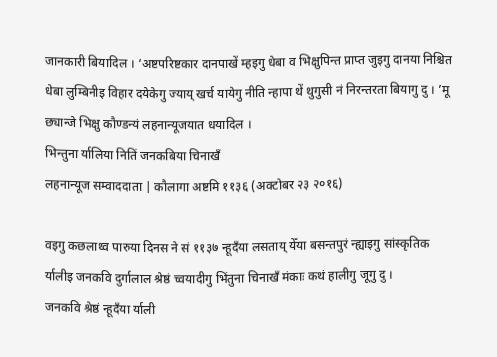जानकारी बियादिल । ‘अष्टपरिष्टकार दानपाखें म्हइगु धेबा व भिक्षुपिन्त प्राप्त जुइगु दानया निश्चित धेबा लुम्बिनीइ विहार दयेकेगु ज्याय् खर्च यायेगु नीति न्हापा थें थुगुसी नं निरन्तरता बियागु दु । ’मू छ्यान्जे भिक्षु कौण्डन्यं लहनान्यूजयात धयादिल ।
भिन्तुना र्यालिया नितिं जनकबिया चिनाखँ
लहनान्यूज सम्वाददाता | कौलागा अष्टमि ११३६ (अक्टोबर २३ २०१६)

वइगु कछलाथ्व पारुया दिनस ने सं ११३७ न्हूदँया लसताय् येँया बसन्तपुरं न्ह्याइगु सांस्कृतिक र्यालीइ जनकवि दुर्गालाल श्रेष्ठं च्वयादीगु भिंतुना चिनाखँ मंकाः कथं हालीगु जूगु दु ।
जनकवि श्रेष्ठं न्हूदँया र्याली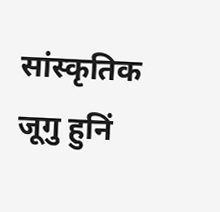सांस्कृतिक जूगु हुनिं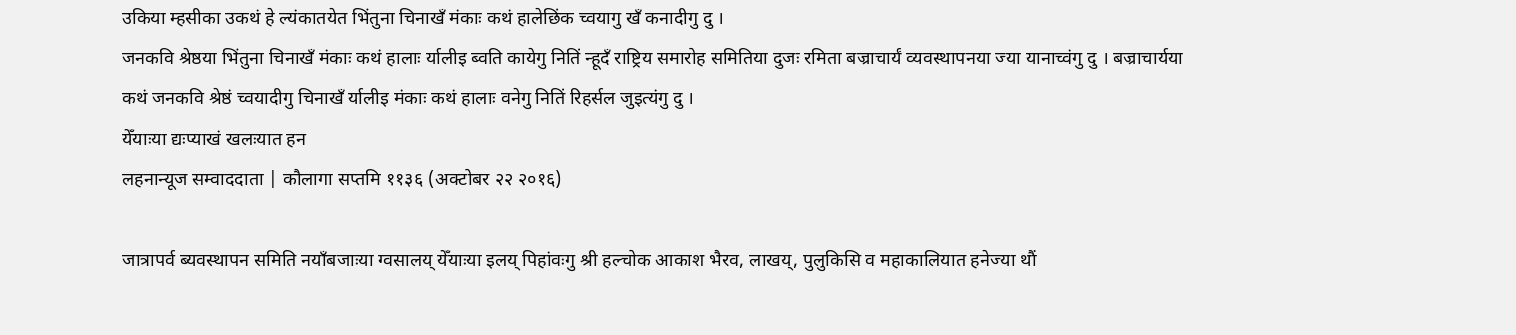उकिया म्हसीका उकथं हे ल्यंकातयेत भिंतुना चिनाखँ मंकाः कथं हालेछिंक च्वयागु खँ कनादीगु दु ।
जनकवि श्रेष्ठया भिंतुना चिनाखँ मंकाः कथं हालाः र्यालीइ ब्वति कायेगु नितिं न्हूदँ राष्ट्रिय समारोह समितिया दुजः रमिता बज्राचार्यं व्यवस्थापनया ज्या यानाच्वंगु दु । बज्राचार्यया कथं जनकवि श्रेष्ठं च्वयादीगु चिनाखँ र्यालीइ मंकाः कथं हालाः वनेगु नितिं रिहर्सल जुइत्यंगु दु ।
येँयाःया द्यःप्याखं खलःयात हन
लहनान्यूज सम्वाददाता | कौलागा सप्तमि ११३६ (अक्टोबर २२ २०१६)

जात्रापर्व ब्यवस्थापन समिति नयाँबजाःया ग्वसालय् येँयाःया इलय् पिहांवःगु श्री हल्चोक आकाश भैरव, लाखय्, पुलुकिसि व महाकालियात हनेज्या थौं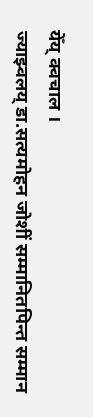येँय् क्वचाल ।
ज्याझ्वलय् डा.सत्यमोहन जोशीं सम्मानितपिन्त सम्मान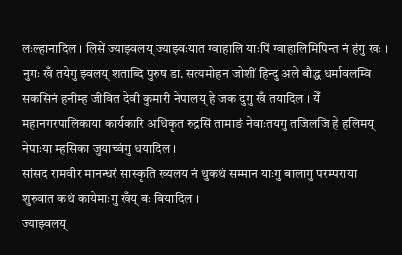लःल्हानादिल । लिसें ज्याझ्वलय् ज्याझ्वःयात ग्वाहालि याःपिं ग्वाहालिमिपिन्त नं हंगु खः ।
नुगः खँ तयेगु झ्वलय् शताब्दि पुरुष डा. सत्यमोहन जोशीं हिन्दु अले बौद्ध धर्मावलम्वि सकसिनं हनीम्ह जीवित देवी कुमारी नेपालय् हे जक दुगु खँ तयादिल । येँ महानगरपालिकाया कार्यकारि अधिकृत रुद्रसिं तामाङं नेवाःतयगु तजिलजि हे हलिमय् नेपाःया म्हसिका जुयाच्वंगु धयादिल ।
सांसद रामवीर मानन्धरं सास्कृति ख्यलय नं थुकथं सम्मान याःगु बालागु परम्पराया शुरुवात कथं कायेमाःगु खँय् बः बियादिल ।
ज्याझ्वलय्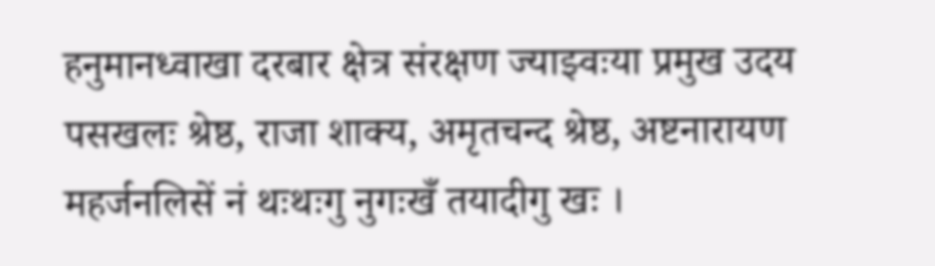हनुमानध्वाखा दरबार क्षेत्र संरक्षण ज्याझ्वःया प्रमुख उदय पसखलः श्रेष्ठ, राजा शाक्य, अमृतचन्द श्रेष्ठ, अष्टनारायण महर्जनलिसें नं थःथःगु नुगःखँ तयादीगु खः ।